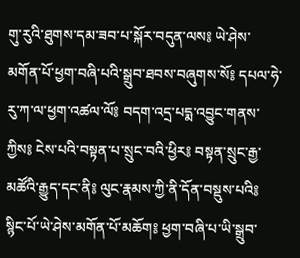གུ་རུའི་ཐུགས་དམ་ཟབ་པ་སྐོར་བདུན་ལས༔ ཡེ་ཤེས་མགོན་པོ་ཕྱག་བཞི་པའི་སྒྲུབ་ཐབས་བཞུགས་སོ༔ དཔལ་ཧེ་རུ་ཀ་ལ་ཕྱག་འཚལ་ལོ༔ བདག་འདྲ་པདྨ་འབྱུང་གནས་ཀྱིས༔ ངེས་པའི་བསྟན་པ་སྲུང་བའི་ཕྱིར༔ བསྟན་སྲུང་རྒྱ་མཚོའི་རྒྱུད་དང་ནི༔ ལུང་རྣམས་ཀྱི་ནི་དོན་བསྡུས་པའི༔ སྙིང་པོ་ཡེ་ཤེས་མགོན་པོ་མཆོག༔ ཕྱག་བཞི་པ་ཡི་སྒྲུབ་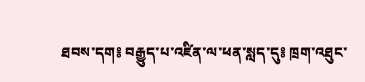ཐབས་དག༔ བརྒྱུད་པ་འཛིན་ལ་ཕན་སླད་དུ༔ ཁྲག་འཐུང་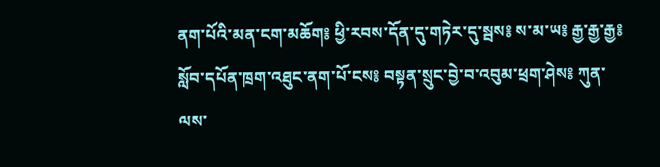ནག་པོའི་མན་ངག་མཆོག༔ ཕྱི་རབས་དོན་དུ་གཏེར་དུ་སྦས༔ ས་མ་ཡ༔ རྒྱ་རྒྱ་རྒྱ༔ སློབ་དཔོན་ཁྲག་འཐུང་ནག་པོ་ངས༔ བསྟན་སྲུང་བྱེ་བ་འབུམ་ཕྲག་ཤེས༔ ཀུན་ལས་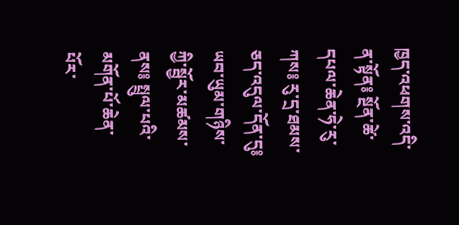ཁྱད་འཕགས་འདི་ན་སྟོན༔ སྔོན་ཚེ་དཔལ་ཆེན་ཧེ་རུ་ཀས༔ རུ་དྲ་ཐམས་ཅད་འདུལ་དོན་དུ༔ ཡབ་ཡུམ་གཉིས་ཀྱི་སྦྱོར་མཚམས་ནས༔ སྤྲུལ་པའི་མགོན་པོ་ཆེན་པོར་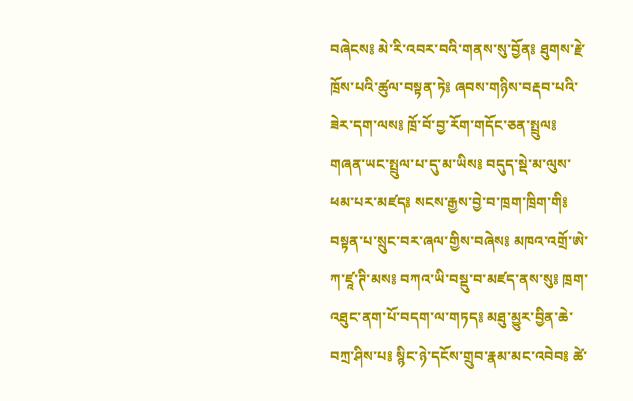བཞེངས༔ མེ་རི་འབར་བའི་གནས་སུ་བྱོན༔ ཐུགས་རྗེ་ཁྲོས་པའི་ཚུལ་བསྟན་ཏེ༔ ཞབས་གཉིས་བརྡབ་པའི་ཟེར་དག་ལས༔ ཁྲོ་བོ་བྱ་རོག་གདོང་ཅན་སྤྲུལ༔ གཞན་ཡང་སྤྲུལ་པ་དུ་མ་ཡིས༔ བདུད་སྡེ་མ་ལུས་ཕམ་པར་མཛད༔ སངས་རྒྱས་བྱེ་བ་ཁྲག་ཁྲིག་གི༔ བསྟན་པ་སྲུང་བར་ཞལ་གྱིས་བཞེས༔ མཁའ་འགྲོ་ཨེ་ཀ་ཛཱ་ཊི་མས༔ བཀའ་ཡི་བསྡུ་བ་མཛད་ནས་སུ༔ ཁྲག་འཐུང་ནག་པོ་བདག་ལ་གཏད༔ མཐུ་མྱུར་བྱིན་ཆེ་བཀྲ་ཤིས་པ༔ སྙིང་ཉེ་དངོས་གྲུབ་རྣམ་མང་འབེབ༔ ཚེ་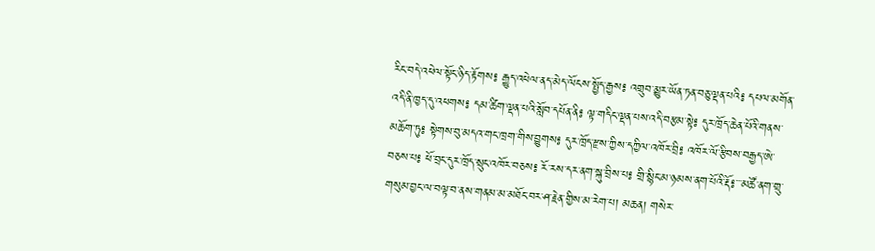རིང་བདེ་འཕེལ་སྟོང་ཉིད་རྟོགས༔ རྒྱུད་འཕེལ་ནད་མེད་ལོངས་སྤྱོད་རྒྱས༔ འགྲུབ་མྱུར་ཡོན་ཏན་བཅུ་ལྡན་པའི༔ དཔལ་མགོན་འདི་ནི་ཁྱད་དུ་འཕགས༔ དམ་ཚིག་ལྡན་པའི་སློབ་དཔོན་ནི༔ ལྟ་གདིང་ལྡན་པས་འདི་བརྩམ་སྟེ༔ དུར་ཁྲོད་ཆེན་པོའི་གནས་མཆོག་ཏུ༔ སྟེགས་བུ་མདའ་གང་ཁྲག་གིས་བྱུགས༔ དུར་ཁྲོད་རྫས་ཀྱིས་དཀྱིལ་འཁོར་བྲི༔ འཁོར་ལོ་རྩིབས་བརྒྱད་ཨེ་བཅས་པ༔ ཕོ་བྲང་དུར་ཁྲོད་སྲུང་འཁོར་བཅས༔ རོ་རས་དར་ནག་སྐུ་བྲིས་པ༔ གྲི་སྙིང་མ་ཉམས་ནག་པོའི་རྡོ༔་་་མཚོ་ནག་གྲུ་གསུམ་བྱང་ལ་བལྟ་བ་ནས་གནམ་མ་མཐོང་བར་ཤ་རྗེན་གྱིས་མ་རེག་པ། མཆན། གསེར་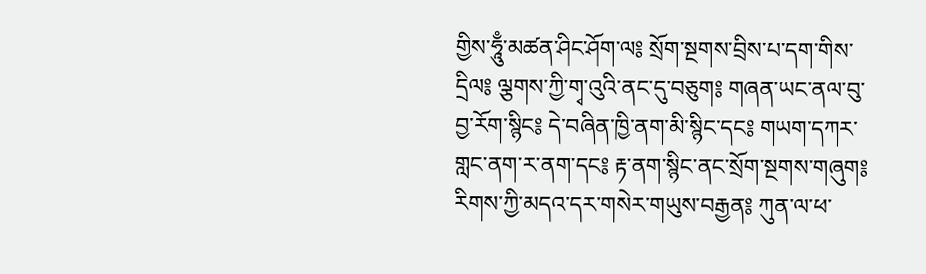གྱིས་ཧཱུྃ་མཚན་ཤིང་ཤོག་ལ༔ སྲོག་སྔགས་བྲིས་པ་དག་གིས་དྲིལ༔ ལྕགས་ཀྱི་གྭ་འུའི་ནང་དུ་བཅུག༔ གཞན་ཡང་ནལ་བུ་བྱ་རོག་སྙིང༔ དེ་བཞིན་ཁྱི་ནག་མི་སྙིང་དང༔ གཡག་དཀར་གླང་ནག་ར་ནག་དང༔ རྟ་ནག་སྙིང་ནང་སྲོག་སྔགས་གཞུག༔ རིགས་ཀྱི་མདའ་དར་གསེར་གཡུས་བརྒྱན༔ ཀུན་ལ་ཕ་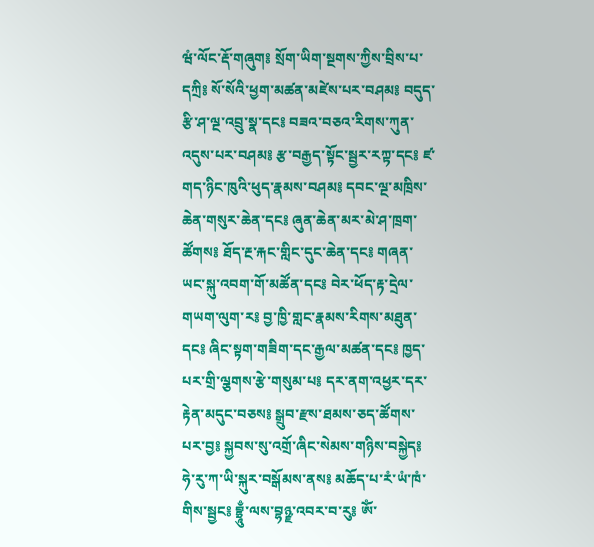ཝཾ་ལོང་རྡོ་གཞུག༔ སྲོག་ཡིག་སྔགས་ཀྱིས་བྲིས་པ་དཀྲི༔ སོ་སོའི་ཕྱག་མཚན་མཛེས་པར་བཤམ༔ བདུད་རྩི་ཤ་ལྔ་འབྲུ་སྣ་དང༔ བཟའ་བཅའ་རིགས་ཀུན་འདུས་པར་བཤམ༔ རྩ་བརྒྱད་སྟོང་སྦྱར་རཀྟ་དང༔ ཛ་གད་ཉིང་ཁུའི་ཕུད་རྣམས་བཤམ༔ དབང་ལྔ་མཁྲིས་ཆེན་གསུར་ཆེན་དང༔ ཞུན་ཆེན་མར་མེ་ཤ་ཁྲག་ཚོགས༔ ཐོད་རྔ་རྐང་གླིང་དུང་ཆེན་དང༔ གཞན་ཡང་སྐུ་འབག་གོ་མཚོན་དང༔ བེར་ཕོད་རྟ་དྲེལ་གཡག་ལུག་ར༔ བྱ་ཁྱི་གླང་རྣམས་རིགས་མཐུན་དང༔ ཞིང་སྟག་གཟིག་དང་རྒྱལ་མཚན་དང༔ ཁྱད་པར་གྲི་ལྕགས་རྩེ་གསུམ་པ༔ དར་ནག་འཕྱར་དར་རྟེན་མདུང་བཅས༔ སྒྲུབ་རྫས་ཐམས་ཅད་ཚོགས་པར་བྱ༔ སྐྱབས་སུ་འགྲོ་ཞིང་སེམས་གཉིས་བསྐྱེད༔ ཧེ་རུ་ཀ་ཡི་སྐུར་བསྒོམས་ནས༔ མཆོད་པ་རཾ་ཡཾ་ཁཾ་གིས་སྦྱང༔ བྷྲཱུྃ་ལས་བྷཉྫ་འབར་བ་རུ༔ ཨོཾ་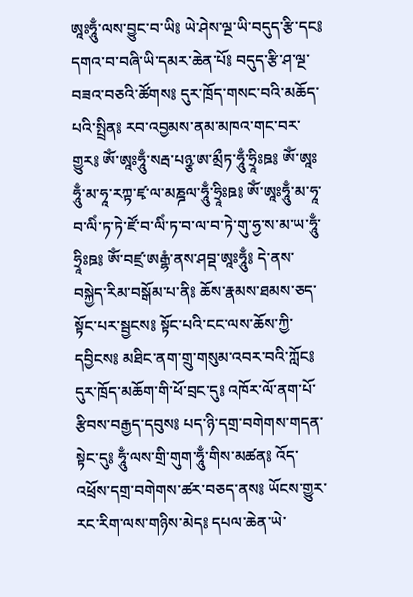ཨཱཿཧཱུྃ་ལས་བྱུང་བ་ཡི༔ ཡེ་ཤེས་ལྔ་ཡི་བདུད་རྩི་དང༔ དགའ་བ་བཞི་ཡི་དམར་ཆེན་པོ༔ བདུད་རྩི་ཤ་ལྔ་བཟའ་བཅའི་ཚོགས༔ དུར་ཁྲོད་གསང་བའི་མཆོད་པའི་སྤྲིན༔ རབ་འབྱམས་ནམ་མཁའ་གང་བར་གྱུར༔ ཨོཾ་ཨཱཿཧཱུྃ་སརྦ་པཉྩ་ཨ་མྲྀཏ་ཧཱུྃ་ཧྲཱིཿཋ༔ ཨོཾ་ཨཱཿཧཱུྃ་མ་ཧཱ་རཀྟ་ཛྭ་ལ་མཎྜལ་ཧཱུྃ་ཧྲཱིཿཋ༔ ཨོཾ་ཨཱཿཧཱུྃ་མ་ཧཱ་བ་ལིཾ་ཏ་ཏེ་ཛོ་བ་ལིཾ་ཏ་བ་ལ་བ་ཏེ་གུ་ཧྱ་ས་མ་ཡ་ཧཱུྃ་ཧྲཱིཿཋ༔ ཨོཾ་བཛྲ་ཨརྒྷཾ་ནས་ཤབྡ་ཨཱཿཧཱུྃ༔ དེ་ནས་བསྐྱེད་རིམ་བསྒོམ་པ་ནི༔ ཆོས་རྣམས་ཐམས་ཅད་སྟོང་པར་སྦྱངས༔ སྟོང་པའི་ངང་ལས་ཆོས་ཀྱི་དབྱིངས༔ མཐིང་ནག་གྲུ་གསུམ་འབར་བའི་ཀློང༔ དུར་ཁྲོད་མཆོག་གི་ཕོ་བྲང་དུ༔ འཁོར་ལོ་ནག་པོ་རྩིབས་བརྒྱད་དབུས༔ པད་ཉི་དགྲ་བགེགས་གདན་སྟེང་དུ༔ ཧཱུྃ་ལས་གྲི་གུག་ཧཱུྃ་གིས་མཚན༔ འོད་འཕྲོས་དགྲ་བགེགས་ཚར་བཅད་ནས༔ ཡོངས་གྱུར་རང་རིག་ལས་གཉིས་མེད༔ དཔལ་ཆེན་ཡེ་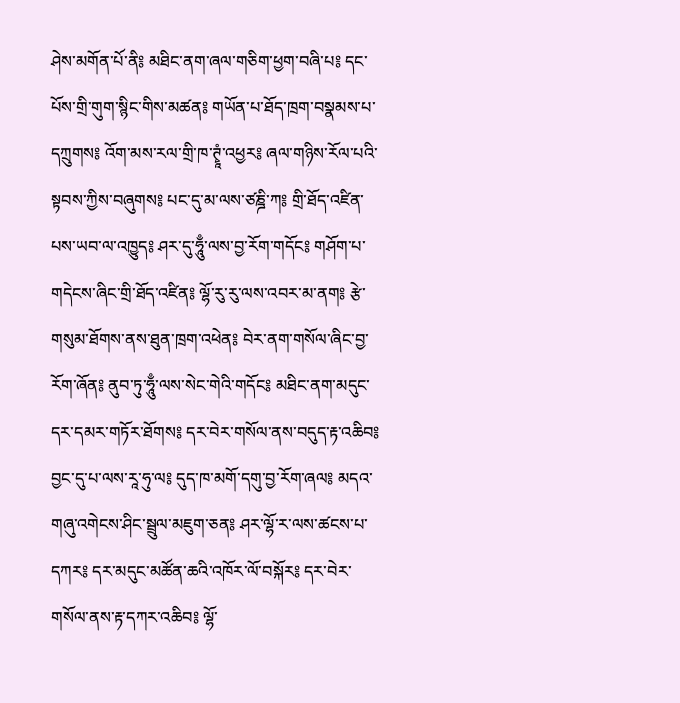ཤེས་མགོན་པོ་ནི༔ མཐིང་ནག་ཞལ་གཅིག་ཕྱག་བཞི་པ༔ དང་པོས་གྲི་གུག་སྙིང་གིས་མཚན༔ གཡོན་པ་ཐོད་ཁྲག་བསྣམས་པ་དཀྲུགས༔ འོག་མས་རལ་གྲི་ཁ་ཊྭཱཾ་འཕྱར༔ ཞལ་གཉིས་རོལ་པའི་སྟབས་ཀྱིས་བཞུགས༔ པང་དུ་མ་ལས་ཙཎྜི་ཀ༔ གྲི་ཐོད་འཛིན་པས་ཡབ་ལ་འཁྱུད༔ ཤར་དུ་ཧཱུྃ་ལས་བྱ་རོག་གདོང༔ གཤོག་པ་གདེངས་ཞིང་གྲི་ཐོད་འཛིན༔ ལྷོ་རུ་རུ་ལས་འབར་མ་ནག༔ རྩེ་གསུམ་ཐོགས་ནས་ཐུན་ཁྲག་འཕེན༔ བེར་ནག་གསོལ་ཞིང་བྱ་རོག་ཞོན༔ ནུབ་ཏུ་ཧཱུྃ་ལས་སེང་གེའི་གདོང༔ མཐིང་ནག་མདུང་དར་དམར་གཏོར་ཐོགས༔ དར་བེར་གསོལ་ནས་བདུད་རྟ་འཆིབ༔ བྱང་དུ་པ་ལས་རཱ་ཧུ་ལ༔ དུད་ཁ་མགོ་དགུ་བྱ་རོག་ཞལ༔ མདའ་གཞུ་འགེངས་ཤིང་སྦྲུལ་མཇུག་ཅན༔ ཤར་ལྷོ་ར་ལས་ཚངས་པ་དཀར༔ དར་མདུང་མཚོན་ཆའི་འཁོར་ལོ་བསྐོར༔ དར་བེར་གསོལ་ནས་རྟ་དཀར་འཆིབ༔ ལྷོ་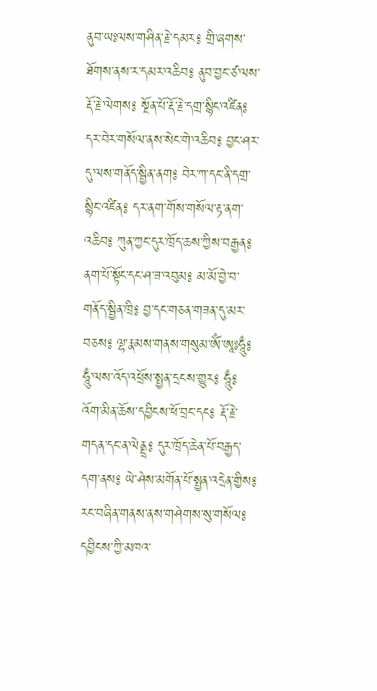ནུབ་ཡཿལས་གཤིན་རྗེ་དམར༔ གྲི་ཞགས་ཐོགས་ནས་ར་དམར་འཆིབ༔ ནུབ་བྱང་ཙ་ལས་རྡོ་རྗེ་ལེགས༔ སྔོན་པོ་རྡོ་རྗེ་དགྲ་སྙིང་འཛིན༔ དར་བེར་གསོལ་ནས་སེང་གེ་འཆིབ༔ བྱང་ཤར་དུ་ལས་གནོད་སྦྱིན་ནག༔ བེར་ཀ་དང་ནི་དགྲ་སྙིང་འཛིན༔ དར་ནག་གོས་གསོལ་རྟ་ནག་འཆིབ༔ ཀུན་ཀྱང་དུར་ཁྲོད་ཆས་ཀྱིས་བརྒྱན༔ ནག་པོ་སྟོང་དང་ཤ་ཟ་འབུམ༔ མ་མོ་བྱེ་བ་གནོད་སྦྱིན་ཁྲི༔ བྱ་དང་གཅན་གཟན་དུ་མར་བཅས༔ ལྷ་རྣམས་གནས་གསུམ་ཨོཾ་ཨཱཿཧཱུྃ༔ ཧཱུྃ་ལས་འོད་འཕྲོས་སྤྱན་དྲངས་གྱུར༔ ཧཱུྃ༔ འོག་མིན་ཆོས་དབྱིངས་ཕོ་བྲང་དང༔ རྡོ་རྗེ་གདན་དང་ན་ལེནྡྲ༔ དུར་ཁྲོད་ཆེན་པོ་བརྒྱད་དག་ནས༔ ཡེ་ཤེས་མགོན་པོ་སྤྱན་འདྲེན་གྱིས༔ རང་བཞིན་གནས་ནས་གཤེགས་སུ་གསོལ༔ དབྱིངས་ཀྱི་མཁའ་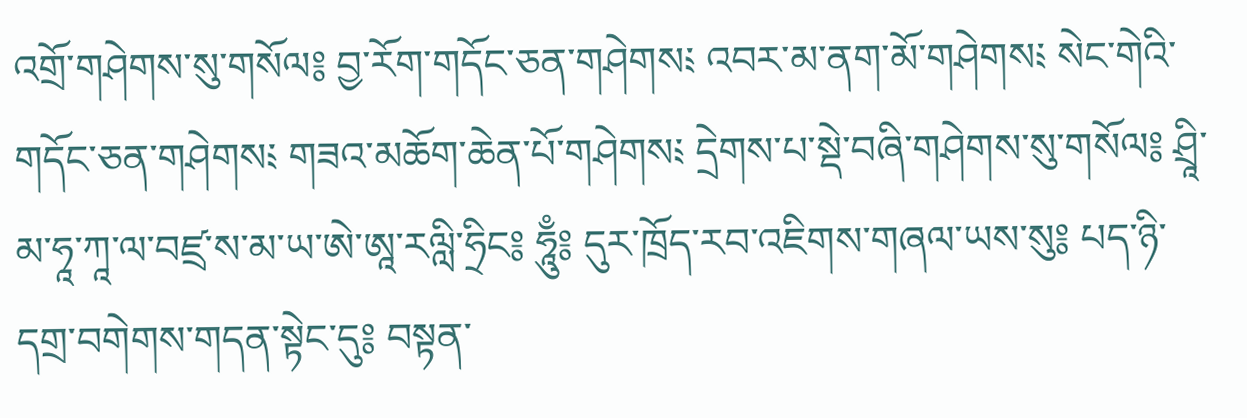འགྲོ་གཤེགས་སུ་གསོལ༔ བྱ་རོག་གདོང་ཅན་གཤེགས༴ འབར་མ་ནག་མོ་གཤེགས༴ སེང་གེའི་གདོང་ཅན་གཤེགས༴ གཟའ་མཆོག་ཆེན་པོ་གཤེགས༴ དྲེགས་པ་སྡེ་བཞི་གཤེགས་སུ་གསོལ༔ ཤྲཱི་མ་ཧཱ་ཀཱ་ལ་བཛྲ་ས་མ་ཡ་ཨེ་ཨཱ་རལླི་ཧྲིང༔ ཧཱུྃ༔ དུར་ཁྲོད་རབ་འཇིགས་གཞལ་ཡས་སུ༔ པད་ཉི་དགྲ་བགེགས་གདན་སྟེང་དུ༔ བསྟན་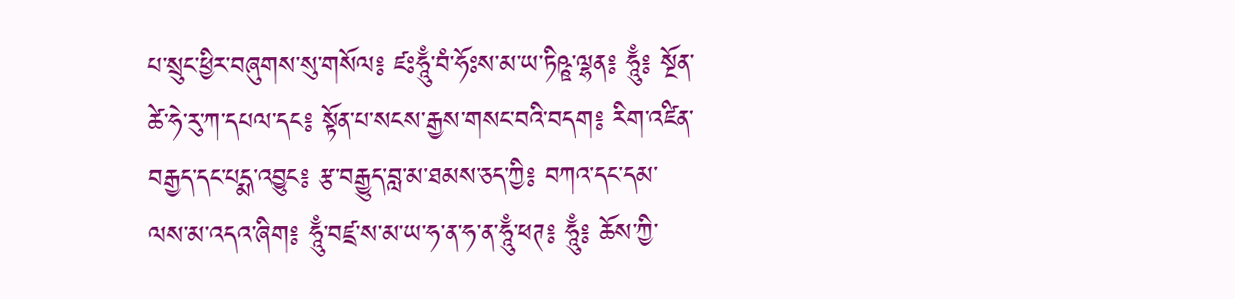པ་སྲུང་ཕྱིར་བཞུགས་སུ་གསོལ༔ ཛཿཧཱུྃ་བཾ་ཧོཿས་མ་ཡ་ཏིཥྛ་ལྷན༔ ཧཱུྃ༔ སྔོན་ཚེ་ཧེ་རུ་ཀ་དཔལ་དང༔ སྟོན་པ་སངས་རྒྱས་གསང་བའི་བདག༔ རིག་འཛིན་བརྒྱད་དང་པདྨ་འབྱུང༔ རྩ་བརྒྱུད་བླ་མ་ཐམས་ཅད་ཀྱི༔ བཀའ་དང་དམ་ལས་མ་འདའ་ཞིག༔ ཧཱུྃ་བཛྲ་ས་མ་ཡ་ཧ་ན་ཧ་ན་ཧཱུྃ་ཕཊ༔ ཧཱུྃ༔ ཆོས་ཀྱི་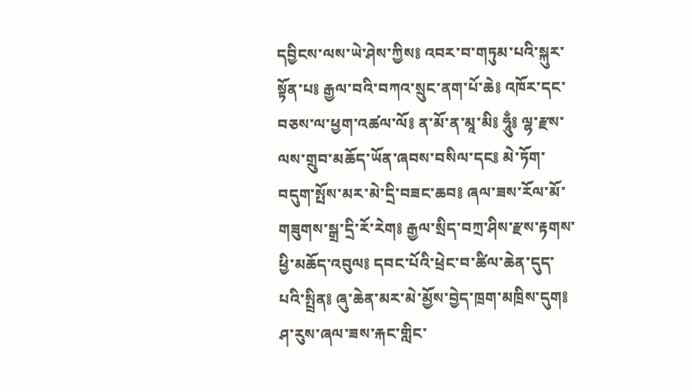དབྱིངས་ལས་ཡེ་ཤེས་ཀྱིས༔ འབར་བ་གཏུམ་པའི་སྐུར་སྟོན་པ༔ རྒྱལ་བའི་བཀའ་སྲུང་ནག་པོ་ཆེ༔ འཁོར་དང་བཅས་ལ་ཕྱག་འཚལ་ལོ༔ ན་མོ་ན་མཱ་མི༔ ཧཱུྃ༔ ལྷ་རྫས་ལས་གྲུབ་མཆོད་ཡོན་ཞབས་བསིལ་དང༔ མེ་ཏོག་བདུག་སྤོས་མར་མེ་དྲི་བཟང་ཆབ༔ ཞལ་ཟས་རོལ་མོ་གཟུགས་སྒྲ་དྲི་རོ་རེག༔ རྒྱལ་སྲིད་བཀྲ་ཤིས་རྫས་རྟགས་ཕྱི་མཆོད་འབུལ༔ དབང་པོའི་ཕྲེང་བ་ཚིལ་ཆེན་དུད་པའི་སྤྲིན༔ ཞུ་ཆེན་མར་མེ་མྱོས་བྱེད་ཁྲག་མཁྲིས་དུག༔ ཤ་རུས་ཞལ་ཟས་རྐང་གླིང་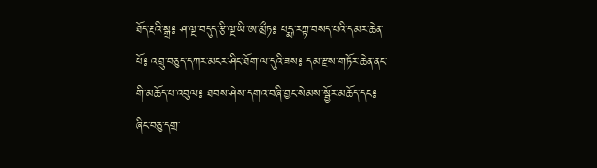ཐོད་རྔའི་སྒྲ༔ ཤ་ལྔ་བདུད་རྩི་ལྔ་ཡི་ཨ་མྲྀཏ༔ པདྨ་རཀྟ་བསད་པའི་དམར་ཆེན་པོ༔ འབྲུ་བཅུད་དཀར་མངར་ཤིང་ཐོག་ལ་དུའི་ཟས༔ དམ་རྫས་གཏོར་ཆེན་ནང་གི་མཆོད་པ་འབུལ༔ ཐབས་ཤེས་དགའ་བཞི་བྱང་སེམས་སྦྱོར་མཆོད་དང༔ ཞིང་བཅུ་དགྲ་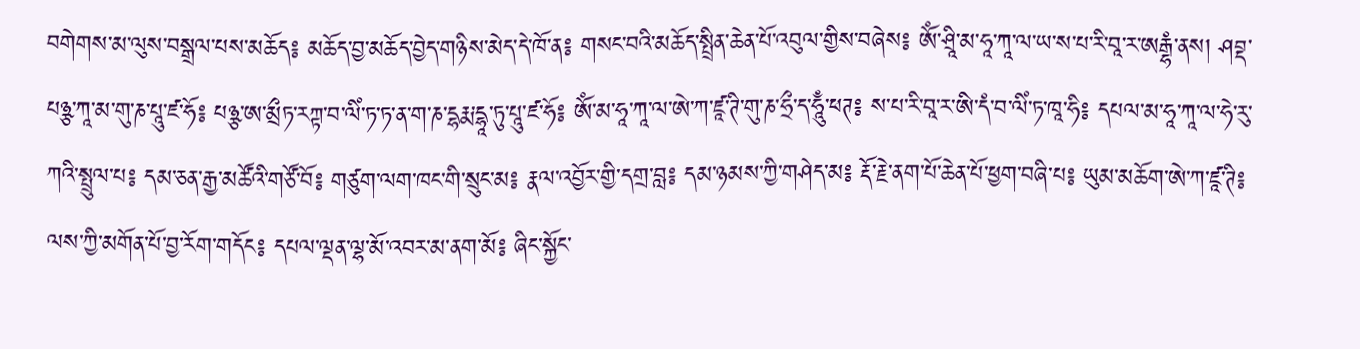བགེགས་མ་ལུས་བསྒྲལ་པས་མཆོད༔ མཆོད་བྱ་མཆོད་བྱེད་གཉིས་མེད་དེ་ཁོ་ན༔ གསང་བའི་མཆོད་སྤྲིན་ཆེན་པོ་འབུལ་གྱིས་བཞེས༔ ཨོཾ་ཤྲཱི་མ་ཧཱ་ཀཱ་ལ་ཡ་ས་པ་རི་བཱ་ར་ཨརྒྷཾ་ནས། ཤབྡ་པཉྩ་ཀཱ་མ་གུ་ཎ་པཱུ་ཛ་ཧོ༔ པཉྩ་ཨ་མྲྀཏ་རཀྟ་བ་ལིཾ་ཏ་ཏ་ན་ག་ཎ་དྷརྨ་དྷཱ་ཏུ་པཱུ་ཛ་ཧོ༔ ཨོཾ་མ་ཧཱ་ཀཱ་ལ་ཨེ་ཀ་ཛཱ་ཊི་གུ་ཎ་ཧྲྀ་ད་ཧཱུྃ་ཕཊ༔ ས་པ་རི་བཱ་ར་ཨི་དཾ་བ་ལིཾ་ཏ་ཁཱ་ཧི༔ དཔལ་མ་ཧཱ་ཀཱ་ལ་ཧེ་རུ་ཀའི་སྤྲུལ་པ༔ དམ་ཅན་རྒྱ་མཚོའི་གཙོ་བོ༔ གཙུག་ལག་ཁང་གི་སྲུང་མ༔ རྣལ་འབྱོར་གྱི་དགྲ་བླ༔ དམ་ཉམས་ཀྱི་གཤེད་མ༔ རྡོ་རྗེ་ནག་པོ་ཆེན་པོ་ཕྱག་བཞི་པ༔ ཡུམ་མཆོག་ཨེ་ཀ་ཛཱ་ཊི༔ ལས་ཀྱི་མགོན་པོ་བྱ་རོག་གདོང༔ དཔལ་ལྡན་ལྷ་མོ་འབར་མ་ནག་མོ༔ ཞིང་སྐྱོང་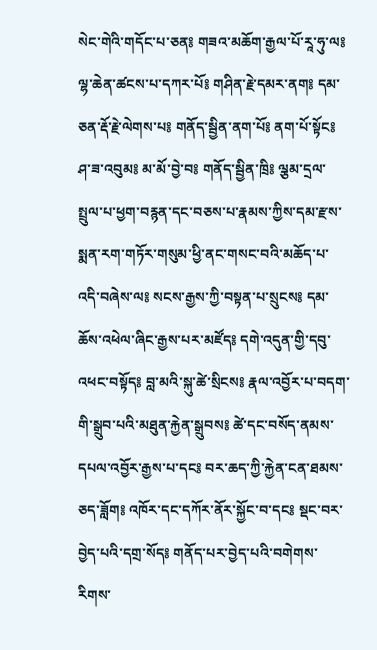སེང་གེའི་གདོང་པ་ཅན༔ གཟའ་མཆོག་རྒྱལ་པོ་རཱ་ཧུ་ལ༔ ལྷ་ཆེན་ཚངས་པ་དཀར་པོ༔ གཤིན་རྗེ་དམར་ནག༔ དམ་ཅན་རྡོ་རྗེ་ལེགས་པ༔ གནོད་སྦྱིན་ནག་པོ༔ ནག་པོ་སྟོང༔ ཤ་ཟ་འབུམ༔ མ་མོ་བྱེ་བ༔ གནོད་སྦྱིན་ཁྲི༔ ལྕམ་དྲལ་སྤྲུལ་པ་ཕྱག་བརྙན་དང་བཅས་པ་རྣམས་ཀྱིས་དམ་རྫས་སྨན་རག་གཏོར་གསུམ་ཕྱི་ནང་གསང་བའི་མཆོད་པ་འདི་བཞེས་ལ༔ སངས་རྒྱས་ཀྱི་བསྟན་པ་སྲུངས༔ དམ་ཆོས་འཕེལ་ཞིང་རྒྱས་པར་མཛོད༔ དགེ་འདུན་གྱི་དབུ་འཕང་བསྟོད༔ བླ་མའི་སྐུ་ཚེ་སྲིངས༔ རྣལ་འབྱོར་པ་བདག་གི་སྒྲུབ་པའི་མཐུན་རྐྱེན་སྒྲུབས༔ ཚེ་དང་བསོད་ནམས་དཔལ་འབྱོར་རྒྱས་པ་དང༔ བར་ཆད་ཀྱི་རྐྱེན་ངན་ཐམས་ཅད་ཟློག༔ འཁོར་དང་དཀོར་ནོར་སྐྱོང་བ་དང༔ སྡང་བར་བྱེད་པའི་དགྲ་སོད༔ གནོད་པར་བྱེད་པའི་བགེགས་རིགས་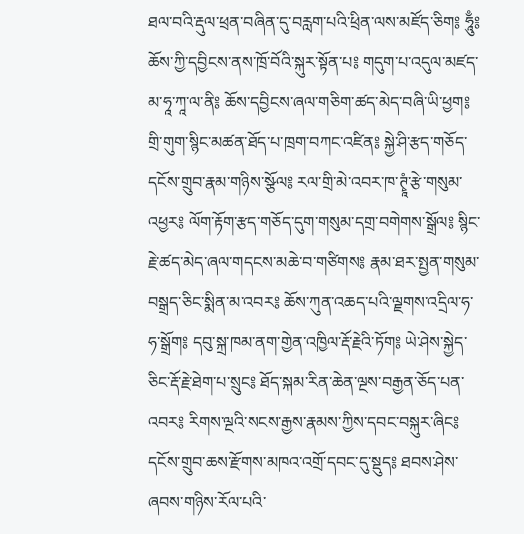ཐལ་བའི་རྡུལ་ཕྲན་བཞིན་དུ་བརླག་པའི་ཕྲིན་ལས་མཛོད་ཅིག༔ ཧཱུྃ༔ ཆོས་ཀྱི་དབྱིངས་ནས་ཁྲོ་བོའི་སྐུར་སྟོན་པ༔ གདུག་པ་འདུལ་མཛད་མ་ཧཱ་ཀཱ་ལ་ནི༔ ཆོས་དབྱིངས་ཞལ་གཅིག་ཚད་མེད་བཞི་ཡི་ཕྱག༔ གྲི་གུག་སྙིང་མཚན་ཐོད་པ་ཁྲག་བཀང་འཛིན༔ སྐྱེ་ཤི་རྩད་གཅོད་དངོས་གྲུབ་རྣམ་གཉིས་སྩོལ༔ རལ་གྲི་མེ་འབར་ཁ་ཊྭཱཾ་རྩེ་གསུམ་འཕྱར༔ ལོག་རྟོག་རྩད་གཅོད་དུག་གསུམ་དགྲ་བགེགས་སྒྲོལ༔ སྙིང་རྗེ་ཚད་མེད་ཞལ་གདངས་མཆེ་བ་གཙིགས༔ རྣམ་ཐར་སྤྱན་གསུམ་བསྒྲད་ཅིང་སྨིན་མ་འབར༔ ཆོས་ཀུན་འཆད་པའི་ལྗགས་འདྲིལ་ཧ་ཧ་སྒྲོག༔ དབུ་སྐྲ་ཁམ་ནག་གྱེན་འཁྱིལ་རྡོ་རྗེའི་ཏོག༔ ཡེ་ཤེས་སྐྱེད་ཅིང་རྡོ་རྗེ་ཐེག་པ་སྲུང༔ ཐོད་སྐམ་རིན་ཆེན་ལྔས་བརྒྱན་ཅོད་པན་འབར༔ རིགས་ལྔའི་སངས་རྒྱས་རྣམས་ཀྱིས་དབང་བསྐུར་ཞིང༔ དངོས་གྲུབ་ཆས་རྫོགས་མཁའ་འགྲོ་དབང་དུ་སྡུད༔ ཐབས་ཤེས་ཞབས་གཉིས་རོལ་པའི་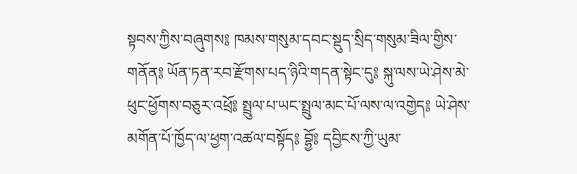སྟབས་ཀྱིས་བཞུགས༔ ཁམས་གསུམ་དབང་སྡུད་སྲིད་གསུམ་ཟིལ་གྱིས་གནོན༔ ཡོན་ཏན་རབ་རྫོགས་པད་ཉིའི་གདན་སྟེང་དུ༔ སྐུ་ལས་ཡེ་ཤེས་མེ་ཕུང་ཕྱོགས་བཅུར་འཕྲོ༔ སྤྲུལ་པ་ཡང་སྤྲུལ་མང་པོ་ལས་ལ་འགྱེད༔ ཡེ་ཤེས་མགོན་པོ་ཁྱོད་ལ་ཕྱག་འཚལ་བསྟོད༔ བྷྱོ༔ དབྱིངས་ཀྱི་ཡུམ་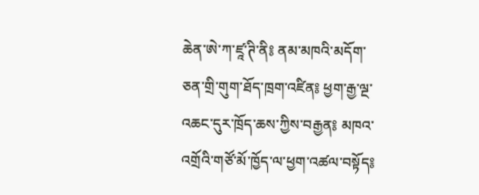ཆེན་ཨེ་ཀ་ཛཱ་ཊི་ནི༔ ནམ་མཁའི་མདོག་ཅན་གྲི་གུག་ཐོད་ཁྲག་འཛིན༔ ཕྱག་རྒྱ་ལྔ་འཆང་དུར་ཁྲོད་ཆས་ཀྱིས་བརྒྱན༔ མཁའ་འགྲོའི་གཙོ་མོ་ཁྱོད་ལ་ཕྱག་འཚལ་བསྟོད༔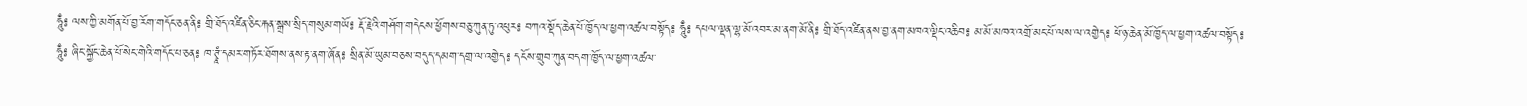ཧཱུྃ༔ ལས་ཀྱི་མགོན་པོ་བྱ་རོག་གདོང་ཅན་ནི༔ གྲི་ཐོད་འཛིན་ཅིང་རྐན་སྒྲས་སྲིད་གསུམ་གཡོ༔ རྡོ་རྗེའི་གཤོག་གདེངས་ཕྱོགས་བཅུ་ཀུན་ཏུ་འཕུར༔ བཀའ་སྡོད་ཆེན་པོ་ཁྱོད་ལ་ཕྱག་འཚལ་བསྟོད༔ ཧཱུྃ༔ དཔལ་ལྡན་ལྷ་མོ་འབར་མ་ནག་མོ་ནི༔ གྲི་ཐོད་འཛིན་ནས་བྱ་ནག་མཁའ་ལྡིང་འཆིབ༔ མ་མོ་མཁའ་འགྲོ་མང་པོ་ལས་ལ་འགྱེད༔ ཕོ་ཉ་ཆེན་མོ་ཁྱོད་ལ་ཕྱག་འཚལ་བསྟོད༔ ཧཱུྃ༔ ཞིང་སྐྱོང་ཆེན་པོ་སེང་གེའི་གདོང་པ་ཅན༔ ཁ་ཊྭཱཾ་དམར་གཏོར་ཐོགས་ནས་རྟ་ནག་ཞོན༔ སྲིན་མོ་ཡུམ་བཅས་བདུད་དམག་དགྲ་ལ་འགྱེད༔ དངོས་གྲུབ་ཀུན་བདག་ཁྱོད་ལ་ཕྱག་འཚལ་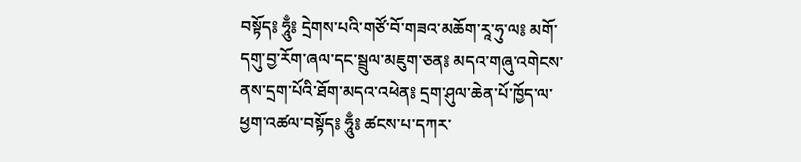བསྟོད༔ ཧཱུྃ༔ དྲེགས་པའི་གཙོ་བོ་གཟའ་མཆོག་རཱ་ཧུ་ལ༔ མགོ་དགུ་བྱ་རོག་ཞལ་དང་སྦྲུལ་མཇུག་ཅན༔ མདའ་གཞུ་འགེངས་ནས་དྲག་པོའི་ཐོག་མདའ་འཕེན༔ དྲག་ཤུལ་ཆེན་པོ་ཁྱོད་ལ་ཕྱག་འཚལ་བསྟོད༔ ཧཱུྃ༔ ཚངས་པ་དཀར་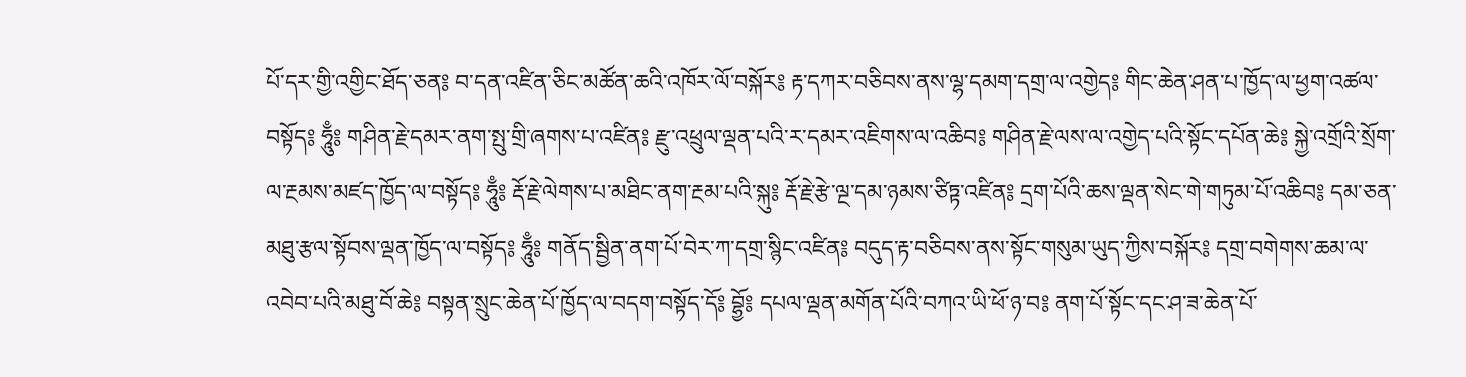པོ་དར་གྱི་འགྱིང་ཐོད་ཅན༔ བ་དན་འཛིན་ཅིང་མཚོན་ཆའི་འཁོར་ལོ་བསྐོར༔ རྟ་དཀར་བཅིབས་ནས་ལྷ་དམག་དགྲ་ལ་འགྱེད༔ གིང་ཆེན་ཤན་པ་ཁྱོད་ལ་ཕྱག་འཚལ་བསྟོད༔ ཧཱུྃ༔ གཤིན་རྗེ་དམར་ནག་སྤུ་གྲི་ཞགས་པ་འཛིན༔ རྫུ་འཕྲུལ་ལྡན་པའི་ར་དམར་འཇིགས་ལ་འཆིབ༔ གཤིན་རྗེ་ལས་ལ་འགྱེད་པའི་སྟོང་དཔོན་ཆེ༔ སྐྱེ་འགྲོའི་སྲོག་ལ་རྔམས་མཛད་ཁྱོད་ལ་བསྟོད༔ ཧཱུྃ༔ རྡོ་རྗེ་ལེགས་པ་མཐིང་ནག་རྔམ་པའི་སྐུ༔ རྡོ་རྗེ་རྩེ་ལྔ་དམ་ཉམས་ཙིཏྟ་འཛིན༔ དྲག་པོའི་ཆས་ལྡན་སེང་གེ་གཏུམ་པོ་འཆིབ༔ དམ་ཅན་མཐུ་རྩལ་སྟོབས་ལྡན་ཁྱོད་ལ་བསྟོད༔ ཧཱུྃ༔ གནོད་སྦྱིན་ནག་པོ་བེར་ཀ་དགྲ་སྙིང་འཛིན༔ བདུད་རྟ་བཅིབས་ནས་སྟོང་གསུམ་ཡུད་ཀྱིས་བསྐོར༔ དགྲ་བགེགས་ཆམ་ལ་འབེབ་པའི་མཐུ་བོ་ཆེ༔ བསྟན་སྲུང་ཆེན་པོ་ཁྱོད་ལ་བདག་བསྟོད་དོ༔ བྷྱོ༔ དཔལ་ལྡན་མགོན་པོའི་བཀའ་ཡི་ཕོ་ཉ་བ༔ ནག་པོ་སྟོང་དང་ཤ་ཟ་ཆེན་པོ་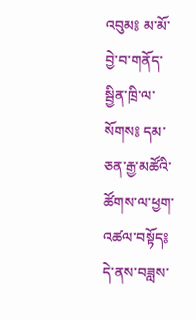འབུམ༔ མ་མོ་བྱེ་བ་གནོད་སྦྱིན་ཁྲི་ལ་སོགས༔ དམ་ཅན་རྒྱ་མཚོའི་ཚོགས་ལ་ཕྱག་འཚལ་བསྟོད༔ དེ་ནས་བཟླས་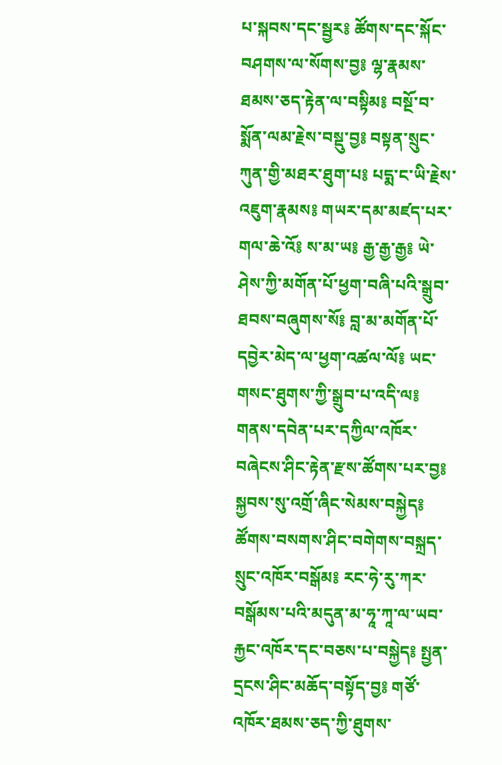པ་སྐབས་དང་སྦྱར༔ ཚོགས་དང་སྐོང་བཤགས་ལ་སོགས་བྱ༔ ལྷ་རྣམས་ཐམས་ཅད་རྟེན་ལ་བསྟིམ༔ བསྔོ་བ་སྨོན་ལམ་རྗེས་བསྡུ་བྱ༔ བསྟན་སྲུང་ཀུན་གྱི་མཐར་ཐུག་པ༔ པདྨ་ང་ཡི་རྗེས་འཇུག་རྣམས༔ གཡར་དམ་མཛད་པར་གལ་ཆེ་འོ༔ ས་མ་ཡ༔ རྒྱ་རྒྱ་རྒྱ༔ ཡེ་ཤེས་ཀྱི་མགོན་པོ་ཕྱག་བཞི་པའི་སྒྲུབ་ཐབས་བཞུགས་སོ༔ བླ་མ་མགོན་པོ་དབྱེར་མེད་ལ་ཕྱག་འཚལ་ལོ༔ ཡང་གསང་ཐུགས་ཀྱི་སྒྲུབ་པ་འདི་ལ༔ གནས་དབེན་པར་དཀྱིལ་འཁོར་བཞེངས་ཤིང་རྟེན་རྫས་ཚོགས་པར་བྱ༔ སྐྱབས་སུ་འགྲོ་ཞིང་སེམས་བསྐྱེད༔ ཚོགས་བསགས་ཤིང་བགེགས་བསྐྲད་སྲུང་འཁོར་བསྒོམ༔ རང་ཧེ་རུ་ཀར་བསྒོམས་པའི་མདུན་མ་ཧཱ་ཀཱ་ལ་ཡབ་རྐྱང་འཁོར་དང་བཅས་པ་བསྐྱེད༔ སྤྱན་དྲངས་ཤིང་མཆོད་བསྟོད་བྱ༔ གཙོ་འཁོར་ཐམས་ཅད་ཀྱི་ཐུགས་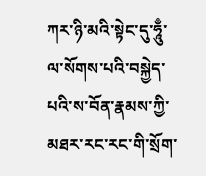ཀར་ཉི་མའི་སྟེང་དུ་ཧཱུྃ་ལ་སོགས་པའི་བསྐྱེད་པའི་ས་བོན་རྣམས་ཀྱི་མཐར་རང་རང་གི་སྲོག་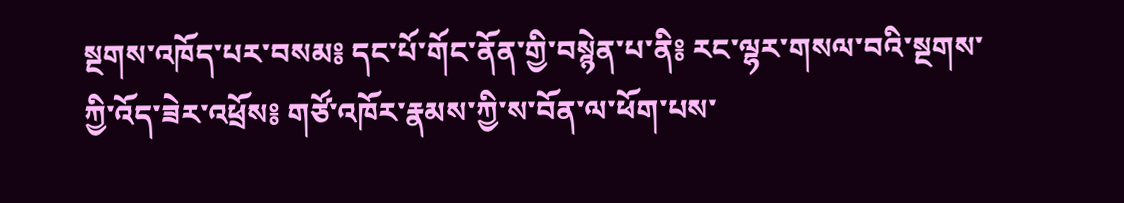སྔགས་འཁོད་པར་བསམ༔ དང་པོ་གོང་ནོན་གྱི་བསྙེན་པ་ནི༔ རང་ལྷར་གསལ་བའི་སྔགས་ཀྱི་འོད་ཟེར་འཕྲོས༔ གཙོ་འཁོར་རྣམས་ཀྱི་ས་བོན་ལ་ཕོག་པས་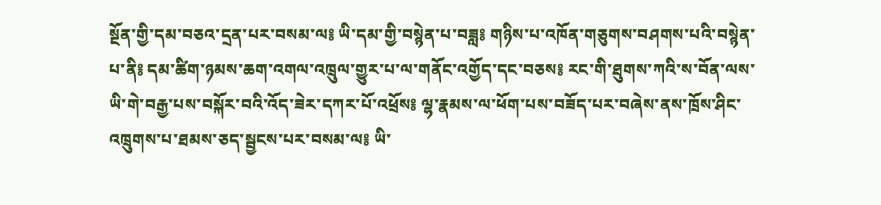སྔོན་གྱི་དམ་བཅའ་དྲན་པར་བསམ་ལ༔ ཡི་དམ་གྱི་བསྙེན་པ་བཟླ༔ གཉིས་པ་འཁོན་གཅུགས་བཤགས་པའི་བསྙེན་པ་ནི༔ དམ་ཚིག་ཉམས་ཆག་འགལ་འཁྲུལ་གྱུར་པ་ལ་གནོང་འགྱོད་དང་བཅས༔ རང་གི་ཐུགས་ཀའི་ས་བོན་ལས་ཡི་གེ་བརྒྱ་པས་བསྐོར་བའི་འོད་ཟེར་དཀར་པོ་འཕྲོས༔ ལྷ་རྣམས་ལ་ཕོག་པས་བཟོད་པར་བཞེས་ནས་ཁྲོས་ཤིང་འཁྲུགས་པ་ཐམས་ཅད་སྦྱངས་པར་བསམ་ལ༔ ཡི་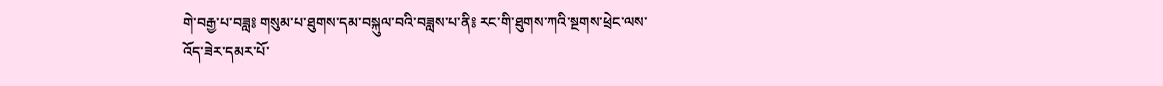གེ་བརྒྱ་པ་བཟླ༔ གསུམ་པ་ཐུགས་དམ་བསྐུལ་བའི་བཟླས་པ་ནི༔ རང་གི་ཐུགས་ཀའི་སྔགས་ཕྲེང་ལས་འོད་ཟེར་དམར་པོ་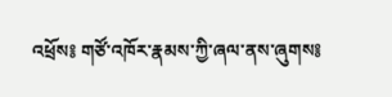འཕྲོས༔ གཙོ་འཁོར་རྣམས་ཀྱི་ཞལ་ནས་ཞུགས༔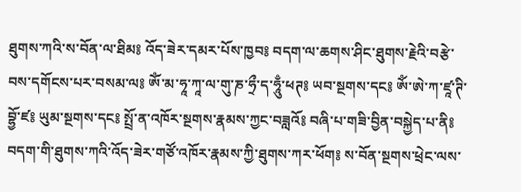ཐུགས་ཀའི་ས་བོན་ལ་ཐིམ༔ འོད་ཟེར་དམར་པོས་ཁྱབ༔ བདག་ལ་ཆགས་ཤིང་ཐུགས་རྗེའི་བརྩེ་བས་དགོངས་པར་བསམ་ལ༔ ཨོཾ་མ་ཧཱ་ཀཱ་ལ་གུ་ཎ་ཧྲྀ་ད་ཧཱུྃ་ཕཊ༔ ཡབ་སྔགས་དང༔ ཨོཾ་ཨེ་ཀ་ཛཱ་ཊི་བྷྱོ་ཛ༔ ཡུམ་སྔགས་དང༔ སྤྲོ་ན་འཁོར་སྔགས་རྣམས་ཀྱང་བཟླའོ༔ བཞི་པ་གཟི་བྱིན་བསྐྱེད་པ་ནི༔ བདག་གི་ཐུགས་ཀའི་འོད་ཟེར་གཙོ་འཁོར་རྣམས་ཀྱི་ཐུགས་ཀར་ཕོག༔ ས་བོན་སྔགས་ཕྲེང་ལས་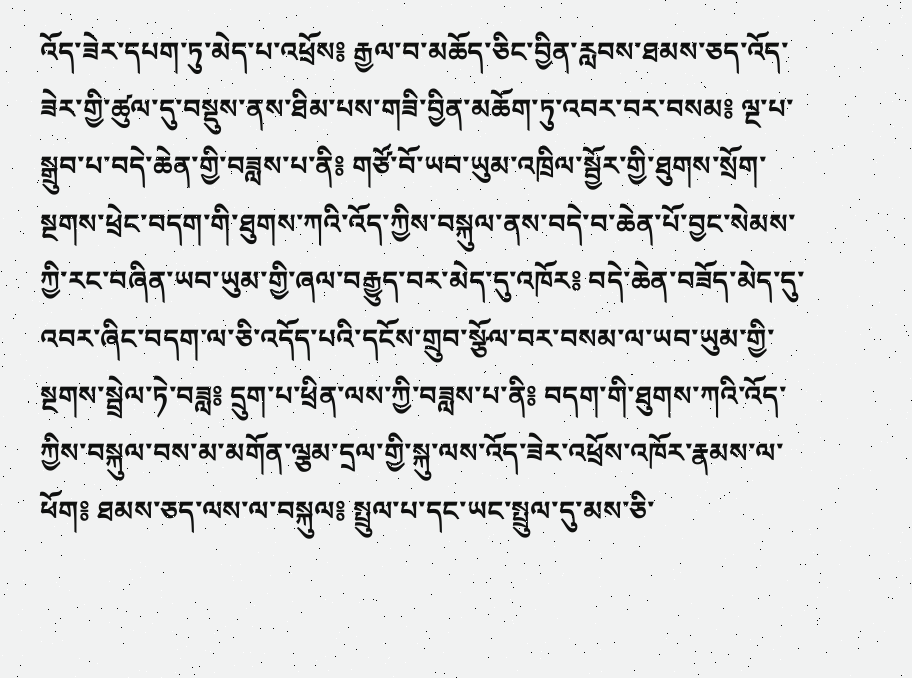འོད་ཟེར་དཔག་ཏུ་མེད་པ་འཕྲོས༔ རྒྱལ་བ་མཆོད་ཅིང་བྱིན་རླབས་ཐམས་ཅད་འོད་ཟེར་གྱི་ཚུལ་དུ་བསྡུས་ནས་ཐིམ་པས་གཟི་བྱིན་མཆོག་ཏུ་འབར་བར་བསམ༔ ལྔ་པ་སྒྲུབ་པ་བདེ་ཆེན་གྱི་བཟླས་པ་ནི༔ གཙོ་བོ་ཡབ་ཡུམ་འཁྲིལ་སྦྱོར་གྱི་ཐུགས་སྲོག་སྔགས་ཕྲེང་བདག་གི་ཐུགས་ཀའི་འོད་ཀྱིས་བསྐུལ་ནས་བདེ་བ་ཆེན་པོ་བྱང་སེམས་ཀྱི་རང་བཞིན་ཡབ་ཡུམ་གྱི་ཞལ་བརྒྱུད་བར་མེད་དུ་འཁོར༔ བདེ་ཆེན་བཟོད་མེད་དུ་འབར་ཞིང་བདག་ལ་ཅི་འདོད་པའི་དངོས་གྲུབ་སྩོལ་བར་བསམ་ལ་ཡབ་ཡུམ་གྱི་སྔགས་སྦྲེལ་ཏེ་བཟླ༔ དྲུག་པ་ཕྲིན་ལས་ཀྱི་བཟླས་པ་ནི༔ བདག་གི་ཐུགས་ཀའི་འོད་ཀྱིས་བསྐུལ་བས་མ་མགོན་ལྕམ་དྲལ་གྱི་སྐུ་ལས་འོད་ཟེར་འཕྲོས་འཁོར་རྣམས་ལ་ཕོག༔ ཐམས་ཅད་ལས་ལ་བསྐུལ༔ སྤྲུལ་པ་དང་ཡང་སྤྲུལ་དུ་མས་ཅི་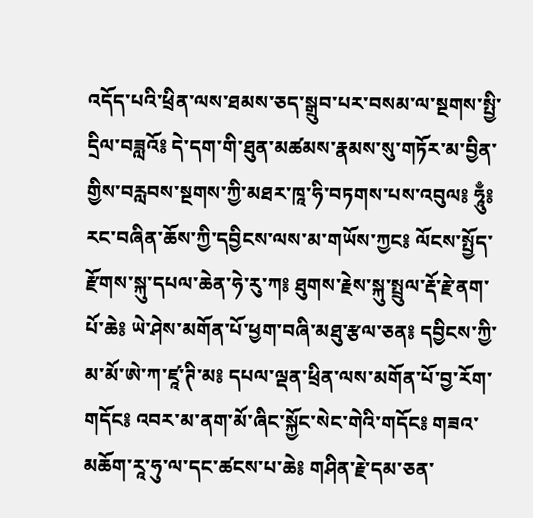འདོད་པའི་ཕྲིན་ལས་ཐམས་ཅད་སྒྲུབ་པར་བསམ་ལ་སྔགས་སྤྱི་དྲིལ་བཟླའོ༔ དེ་དག་གི་ཐུན་མཚམས་རྣམས་སུ་གཏོར་མ་བྱིན་གྱིས་བརླབས་སྔགས་ཀྱི་མཐར་ཁཱ་ཧི་བཏགས་པས་འབུལ༔ ཧཱུྃ༔ རང་བཞིན་ཆོས་ཀྱི་དབྱིངས་ལས་མ་གཡོས་ཀྱང༔ ལོངས་སྤྱོད་རྫོགས་སྐུ་དཔལ་ཆེན་ཧེ་རུ་ཀ༔ ཐུགས་རྗེས་སྐུ་སྤྲུལ་རྡོ་རྗེ་ནག་པོ་ཆེ༔ ཡེ་ཤེས་མགོན་པོ་ཕྱག་བཞི་མཐུ་རྩལ་ཅན༔ དབྱིངས་ཀྱི་མ་མོ་ཨེ་ཀ་ཛཱ་ཊི་མ༔ དཔལ་ལྡན་ཕྲིན་ལས་མགོན་པོ་བྱ་རོག་གདོང༔ འབར་མ་ནག་མོ་ཞིང་སྐྱོང་སེང་གེའི་གདོང༔ གཟའ་མཆོག་རཱ་ཧུ་ལ་དང་ཚངས་པ་ཆེ༔ གཤིན་རྗེ་དམ་ཅན་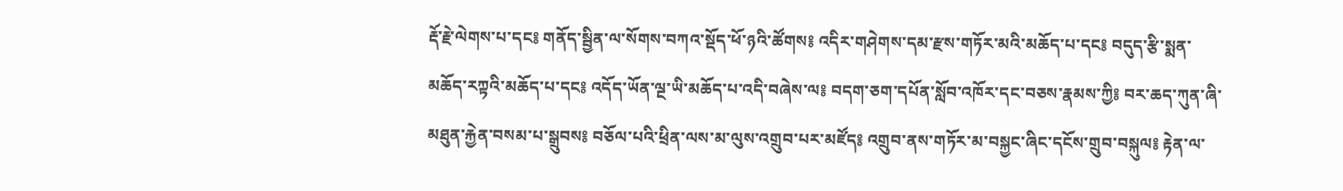རྡོ་རྗེ་ལེགས་པ་དང༔ གནོད་སྦྱིན་ལ་སོགས་བཀའ་སྡོད་ཕོ་ཉའི་ཚོགས༔ འདིར་གཤེགས་དམ་རྫས་གཏོར་མའི་མཆོད་པ་དང༔ བདུད་རྩི་སྨན་མཆོད་རཀྟའི་མཆོད་པ་དང༔ འདོད་ཡོན་ལྔ་ཡི་མཆོད་པ་འདི་བཞེས་ལ༔ བདག་ཅག་དཔོན་སློབ་འཁོར་དང་བཅས་རྣམས་ཀྱི༔ བར་ཆད་ཀུན་ཞི་མཐུན་རྐྱེན་བསམ་པ་སྒྲུབས༔ བཅོལ་པའི་ཕྲིན་ལས་མ་ལུས་འགྲུབ་པར་མཛོད༔ འགྲུབ་ནས་གཏོར་མ་བསྐྱང་ཞིང་དངོས་གྲུབ་བསྐུལ༔ རྟེན་ལ་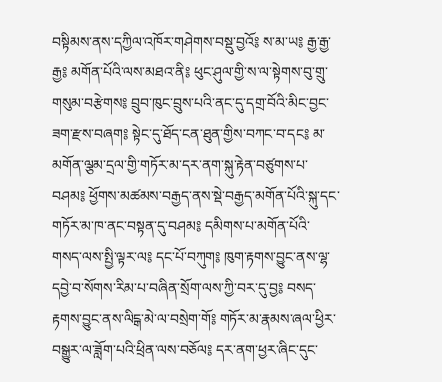བསྟིམས་ནས་དཀྱིལ་འཁོར་གཤེགས་བསྡུ་བྱའོ༔ ས་མ་ཡ༔ རྒྱ་རྒྱ་རྒྱ༔ མགོན་པོའི་ལས་མཐའ་ནི༔ ཕུང་ཤུལ་གྱི་ས་ལ་སྟེགས་བུ་གྲུ་གསུམ་བརྩེགས༔ བྲུབ་ཁུང་བྲུས་པའི་ནང་དུ་དགྲ་བོའི་མིང་བྱང་ཟག་རྫས་བཞག༔ སྟེང་དུ་ཐོད་ངན་ཐུན་གྱིས་བཀང་བ་དང༔ མ་མགོན་ལྕམ་དྲལ་གྱི་གཏོར་མ་དར་ནག་སྐུ་རྟེན་བཙུགས་པ་བཤམ༔ ཕྱོགས་མཚམས་བརྒྱད་ནས་སྡེ་བརྒྱད་མགོན་པོའི་སྐུ་དང་གཏོར་མ་ཁ་ནང་བསྟན་དུ་བཤམ༔ དམིགས་པ་མགོན་པོའི་གསད་ལས་སྤྱི་ལྟར་ལ༔ དང་པོ་བཀུག༔ ཁུག་རྟགས་བྱུང་ནས་ལྷ་དབྱེ་བ་སོགས་རིམ་པ་བཞིན་སྲོག་ལས་ཀྱི་བར་དུ་བྱ༔ བསད་རྟགས་བྱུང་ནས་ལིངྒ་མེ་ལ་བསྲེག་གོ༔ གཏོར་མ་རྣམས་ཞལ་ཕྱིར་བསྒྱུར་ལ་ཟློག་པའི་ཕྲིན་ལས་བཅོལ༔ དར་ནག་ཕྱར་ཞིང་དུང་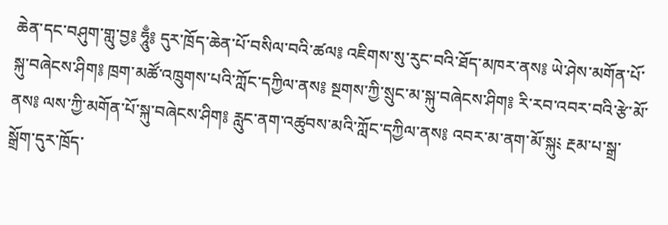ཆེན་དང་བཤུག་གླུ་བྱ༔ ཧཱུྃ༔ དུར་ཁྲོད་ཆེན་པོ་བསིལ་བའི་ཚལ༔ འཇིགས་སུ་རུང་བའི་ཐོད་མཁར་ནས༔ ཡེ་ཤེས་མགོན་པོ་སྐུ་བཞེངས་ཤིག༔ ཁྲག་མཚོ་འཁྲུགས་པའི་ཀློང་དཀྱིལ་ནས༔ སྔགས་ཀྱི་སྲུང་མ་སྐུ་བཞེངས་ཤིག༔ རི་རབ་འབར་བའི་རྩེ་མོ་ནས༔ ལས་ཀྱི་མགོན་པོ་སྐུ་བཞེངས་ཤིག༔ རླུང་ནག་འཚུབས་མའི་ཀློང་དཀྱིལ་ནས༔ འབར་མ་ནག་མོ་སྐུ༴ རྔམ་པ་སྒྲ་སྒྲོག་དུར་ཁྲོད་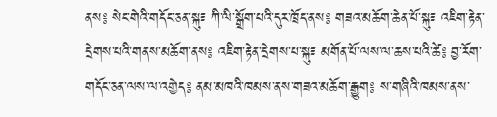ནས༔ སེང་གེའི་གདོང་ཅན་སྐུ༴ ཀི་ལི་སྒྲོག་པའི་དུར་ཁྲོད་ནས༔ གཟའ་མཆོག་ཆེན་པོ་སྐུ༴ འཇིག་རྟེན་དྲེགས་པའི་གནས་མཆོག་ནས༔ འཇིག་རྟེན་དྲེགས་པ་སྐུ༴ མགོན་པོ་ལས་ལ་ཆས་པའི་ཚེ༔ བྱ་རོག་གདོང་ཅན་ལས་ལ་འགྱེད༔ ནམ་མཁའི་ཁམས་ནས་གཟའ་མཆོག་རྒྱུག༔ ས་གཞིའི་ཁམས་ནས་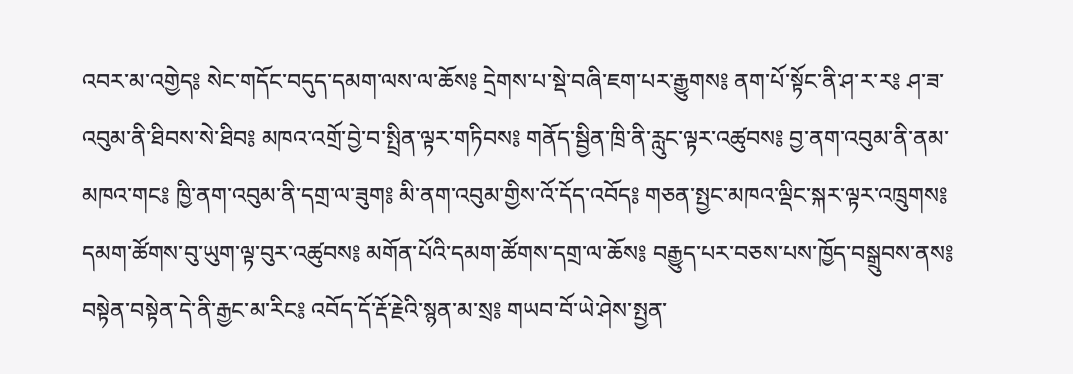འབར་མ་འགྱེད༔ སེང་གདོང་བདུད་དམག་ལས་ལ་ཆོས༔ དྲེགས་པ་སྡེ་བཞི་ཇག་པར་རྒྱུགས༔ ནག་པོ་སྟོང་ནི་ཤ་ར་ར༔ ཤ་ཟ་འབུམ་ནི་ཐིབས་སེ་ཐིབ༔ མཁའ་འགྲོ་བྱེ་བ་སྤྲིན་ལྟར་གཏིབས༔ གནོད་སྦྱིན་ཁྲི་ནི་རླུང་ལྟར་འཚུབས༔ བྱ་ནག་འབུམ་ནི་ནམ་མཁའ་གང༔ ཁྱི་ནག་འབུམ་ནི་དགྲ་ལ་ཟུག༔ མི་ནག་འབུམ་གྱིས་འོ་དོད་འབོད༔ གཅན་སྤྱང་མཁའ་ལྡིང་སྐར་ལྟར་འཁྲུགས༔ དམག་ཚོགས་བུ་ཡུག་ལྟ་བུར་འཚུབས༔ མགོན་པོའི་དམག་ཚོགས་དགྲ་ལ་ཆོས༔ བརྒྱུད་པར་བཅས་པས་ཁྱོད་བསྒྲུབས་ནས༔ བསྟེན་བསྟེན་དེ་ནི་རྒྱང་མ་རིང༔ འབོད་དོ་རྡོ་རྗེའི་སྙན་མ་སྲ༔ གཡབ་བོ་ཡེ་ཤེས་སྤྱན་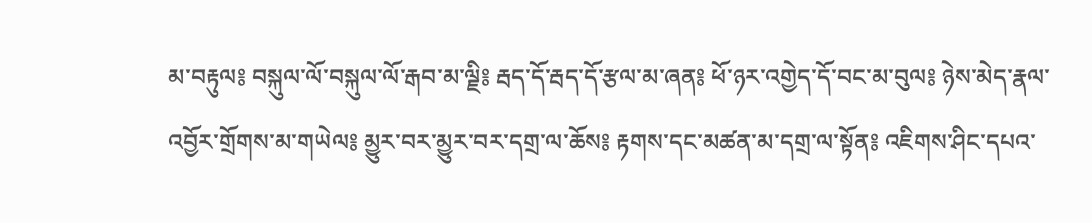མ་བརྟུལ༔ བསྐུལ་ལོ་བསྐུལ་ལོ་རྒབ་མ་ལྗི༔ རྦད་དོ་རྦད་དོ་རྩལ་མ་ཞན༔ ཕོ་ཉར་འགྱེད་དོ་བང་མ་བུལ༔ ཉེས་མེད་རྣལ་འབྱོར་གྲོགས་མ་གཡེལ༔ མྱུར་བར་མྱུར་བར་དགྲ་ལ་ཆོས༔ རྟགས་དང་མཚན་མ་དགྲ་ལ་སྟོན༔ འཇིགས་ཤིང་དཔའ་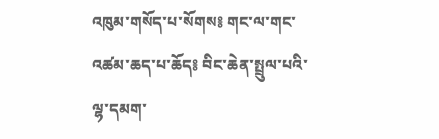འཁུམ་གསོད་པ་སོགས༔ གང་ལ་གང་འཚམ་ཆད་པ་ཆོད༔ བིང་ཆེན་སྤྲུལ་པའི་ལྷ་དམག་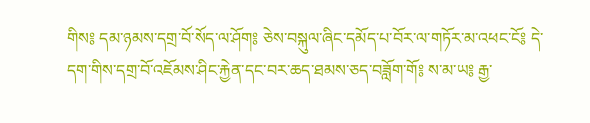གིས༔ དམ་ཉམས་དགྲ་བོ་སོད་ལ་ཤོག༔ ཅེས་བསྐུལ་ཞིང་དམོད་པ་བོར་ལ་གཏོར་མ་འཕང་ངོ༔ དེ་དག་གིས་དགྲ་བོ་འཇོམས་ཤིང་རྐྱེན་དང་བར་ཆད་ཐམས་ཅད་བཟློག་གོ༔ ས་མ་ཡ༔ རྒྱ་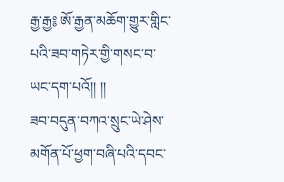རྒྱ་རྒྱ༔ ཨོ་རྒྱན་མཆོག་གྱུར་གླིང་པའི་ཟབ་གཏེར་གྱི་གསང་བ་ཡང་དག་པའོ།། །།
ཟབ་བདུན་བཀའ་སྲུང་ཡེ་ཤེས་མགོན་པོ་ཕྱག་བཞི་པའི་དབང་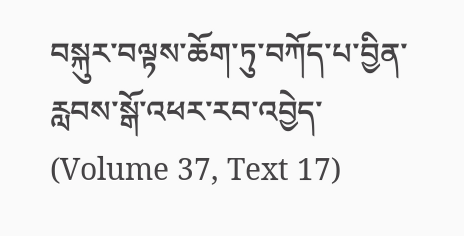བསྐུར་བལྟས་ཆོག་ཏུ་བཀོད་པ་བྱིན་རླབས་སྒོ་འཕར་རབ་འབྱེད་ (Volume 37, Text 17)